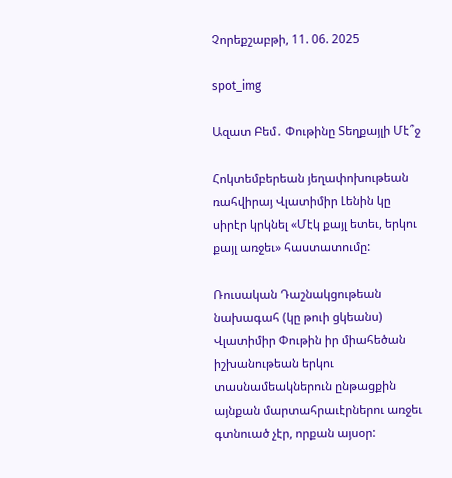Չորեքշաբթի, 11. 06. 2025

spot_img

Ազատ Բեմ․ Փութինը Տեղքայլի Մէ՞ջ

Հոկտեմբերեան յեղափոխութեան ռահվիրայ Վլատիմիր Լենին կը սիրէր կրկնել «Մէկ քայլ ետեւ, երկու քայլ առջեւ» հաստատումը:

Ռուսական Դաշնակցութեան նախագահ (կը թուի ցկեանս) Վլատիմիր Փութին իր միահեծան իշխանութեան երկու տասնամեակներուն ընթացքին այնքան մարտահրաւէրներու առջեւ գտնուած չէր, որքան այսօր: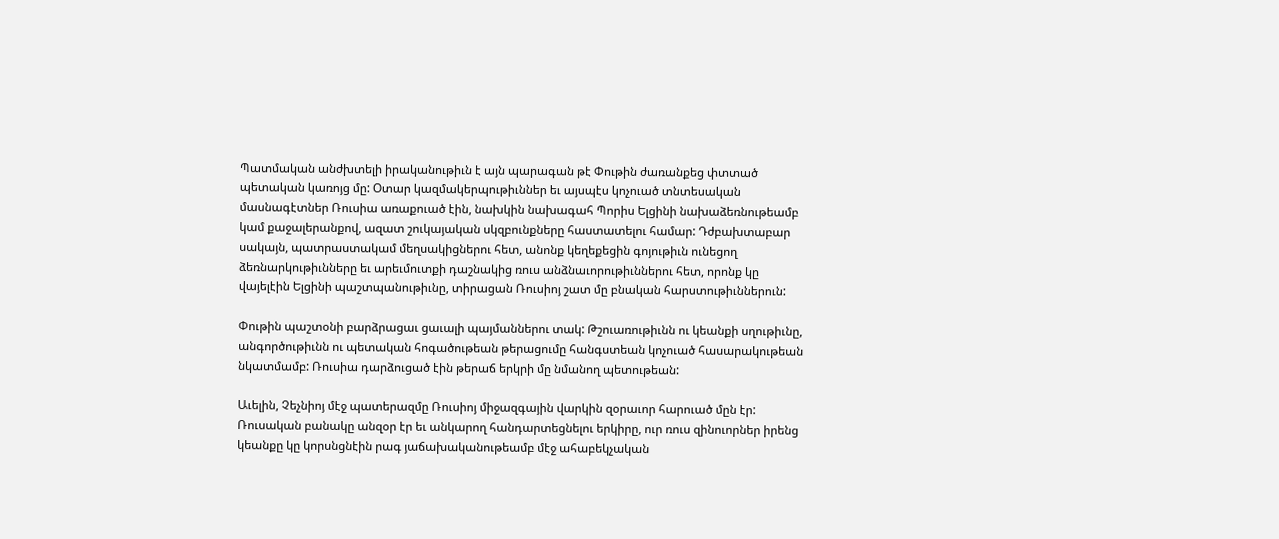Պատմական անժխտելի իրականութիւն է այն պարագան թէ Փութին ժառանքեց փտտած պետական կառոյց մը: Օտար կազմակերպութիւններ եւ այսպէս կոչուած տնտեսական մասնագէտներ Ռուսիա առաքուած էին, նախկին նախագահ Պորիս Ելցինի նախաձեռնութեամբ կամ քաջալերանքով, ազատ շուկայական սկզբունքները հաստատելու համար: Դժբախտաբար սակայն, պատրաստակամ մեղսակիցներու հետ, անոնք կեղեքեցին գոյութիւն ունեցող ձեռնարկութիւնները եւ արեւմուտքի դաշնակից ռուս անձնաւորութիւններու հետ, որոնք կը վայելէին Ելցինի պաշտպանութիւնը, տիրացան Ռուսիոյ շատ մը բնական հարստութիւններուն:

Փութին պաշտօնի բարձրացաւ ցաւալի պայմաններու տակ: Թշուառութիւնն ու կեանքի սղութիւնը, անգործութիւնն ու պետական հոգածութեան թերացումը հանգստեան կոչուած հասարակութեան նկատմամբ: Ռուսիա դարձուցած էին թերաճ երկրի մը նմանող պետութեան:

Աւելին, Չեչնիոյ մէջ պատերազմը Ռուսիոյ միջազգային վարկին զօրաւոր հարուած մըն էր: Ռուսական բանակը անզօր էր եւ անկարող հանդարտեցնելու երկիրը, ուր ռուս զինուորներ իրենց կեանքը կը կորսնցնէին րագ յաճախականութեամբ մէջ ահաբեկչական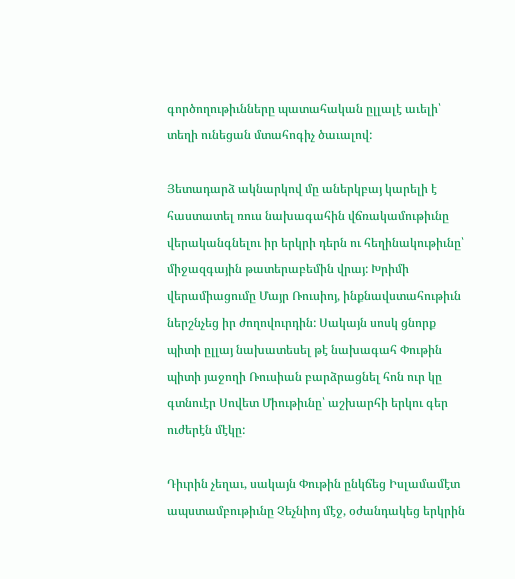գործողութիւնները պատահական ըլլալէ աւելի՝ տեղի ունեցան մտահոգիչ ծաւալով:

Յետադարձ ակնարկով մը աներկբայ կարելի է հաստատել ռուս նախագահին վճռակամութիւնը վերականգնելու իր երկրի դերն ու հեղինակութիւնը՝ միջազգային թատերաբեմին վրայ: Խրիմի վերամիացումը Մայր Ռուսիոյ, ինքնավստահութիւն ներշնչեց իր ժողովուրդին: Սակայն սոսկ ցնորք պիտի ըլլայ նախատեսել թէ նախագահ Փութին պիտի յաջողի Ռուսիան բարձրացնել հոն ուր կը գտնուէր Սովետ Միութիւնը՝ աշխարհի երկու գեր ուժերէն մէկը:

Դիւրին չեղաւ, սակայն Փութին ընկճեց Իսլամամէտ ապստամբութիւնը Չեչնիոյ մէջ, օժանդակեց երկրին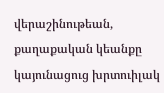վերաշինութեան, քաղաքական կեանքը կայունացուց խրտուիլակ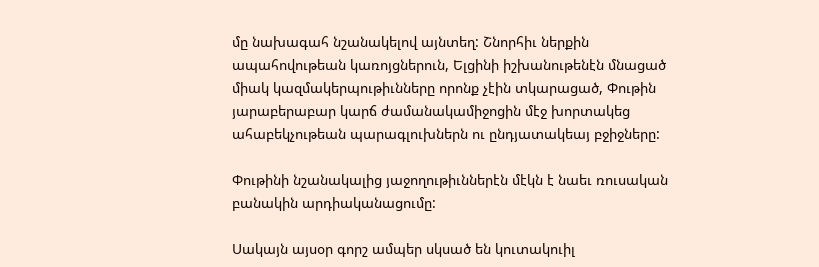մը նախագահ նշանակելով այնտեղ: Շնորհիւ ներքին ապահովութեան կառոյցներուն, Ելցինի իշխանութենէն մնացած միակ կազմակերպութիւնները որոնք չէին տկարացած, Փութին յարաբերաբար կարճ ժամանակամիջոցին մէջ խորտակեց ահաբեկչութեան պարագլուխներն ու ընդյատակեայ բջիջները:

Փութինի նշանակալից յաջողութիւններէն մէկն է նաեւ ռուսական բանակին արդիականացումը:

Սակայն այսօր գորշ ամպեր սկսած են կուտակուիլ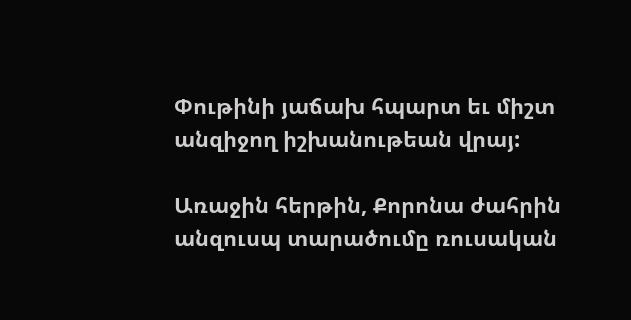Փութինի յաճախ հպարտ եւ միշտ անզիջող իշխանութեան վրայ:

Առաջին հերթին, Քորոնա ժահրին անզուսպ տարածումը ռուսական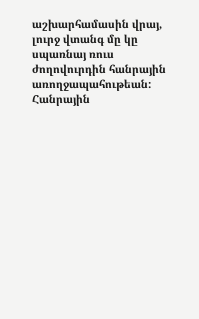աշխարհամասին վրայ, լուրջ վտանգ մը կը սպառնայ ռուս ժողովուրդին հանրային առողջապահութեան: Հանրային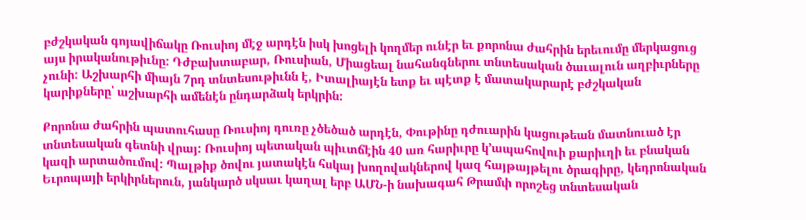բժշկական գոյավիճակը Ռուսիոյ մէջ արդէն իսկ խոցելի կողմեր ունէր եւ քորոնա ժահրին երեւումը մերկացուց այս իրականութիւնը: Դժբախտաբար, Ռուսիան, Միացեալ նահանգներու տնտեսական ծաւալուն աղբիւրները չունի: Աշխարհի միայն 7րդ տնտեսութիւնն է, Իտալիայէն ետք եւ պէտք է մատակարարէ բժշկական կարիքները՝ աշխարհի ամենէն ընդարձակ երկրին:

Քորոնա ժահրին պատուհասը Ռուսիոյ դուռը չծեծած արդէն, Փութինը դժուարին կացութեան մատնուած էր տնտեսական գետնի վրայ: Ռուսիոյ պետական պիւտճէին 40 առ հարիւրը կ’ապահովուի քարիւղի եւ բնական կազի արտածումով: Պալթիք ծովու յատակէն հսկայ խողովակներով կազ հայթայթելու ծրագիրը, կեդրոնական Եւրոպայի երկիրներուն, յանկարծ սկսաւ կաղալ երբ ԱՄՆ-ի նախագահ Թրամփ որոշեց տնտեսական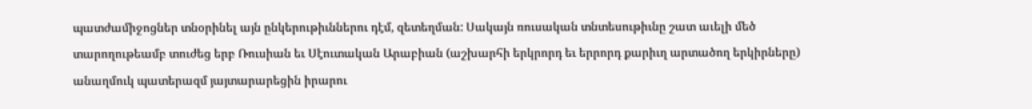պատժամիջոցներ տնօրինել այն ընկերութիւններու դէմ, զետեղման: Սակայն ռուսական տնտեսութիւնը շատ աւելի մեծ տարողութեամբ տուժեց երբ Ռուսիան եւ Սէուտական Արաբիան (աշխարհի երկրորդ եւ երրորդ քարիւղ արտածող երկիրները) անաղմուկ պատերազմ յայտարարեցին իրարու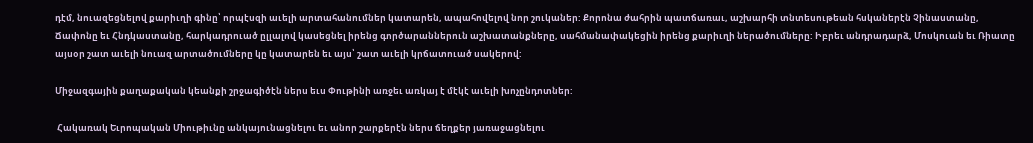դէմ, նուազեցնելով քարիւղի գինը՝ որպէսզի աւելի արտահանումներ կատարեն, ապահովելով նոր շուկաներ: Քորոնա ժահրին պատճառաւ, աշխարհի տնտեսութեան հսկաներէն Չինաստանը, Ճափոնը եւ Հնդկաստանը, հարկադրուած ըլլալով կասեցնել իրենց գործարաններուն աշխատանքները, սահմանափակեցին իրենց քարիւղի ներածումները: Իբրեւ անդրադարձ, Մոսկուան եւ Ռիատը այսօր շատ աւելի նուազ արտածումները կը կատարեն եւ այս՝ շատ աւելի կրճատուած սակերով:

Միջազգային քաղաքական կեանքի շրջագիծէն ներս եւս Փութինի առջեւ առկայ է մէկէ աւելի խոչընդոտներ:

 Հակառակ Եւրոպական Միութիւնը անկայունացնելու եւ անոր շարքերէն ներս ճեղքեր յառաջացնելու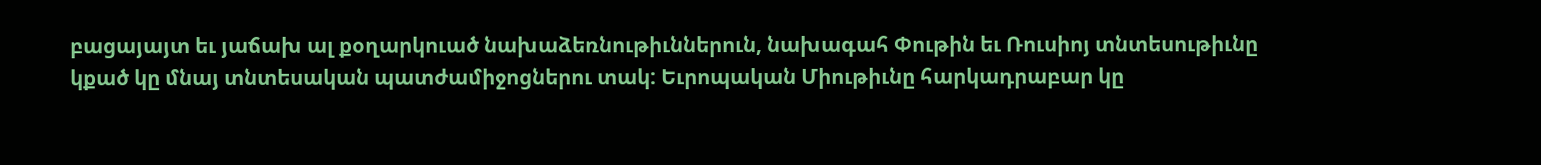բացայայտ եւ յաճախ ալ քօղարկուած նախաձեռնութիւններուն, նախագահ Փութին եւ Ռուսիոյ տնտեսութիւնը կքած կը մնայ տնտեսական պատժամիջոցներու տակ: Եւրոպական Միութիւնը հարկադրաբար կը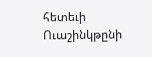հետեւի Ուաշինկթընի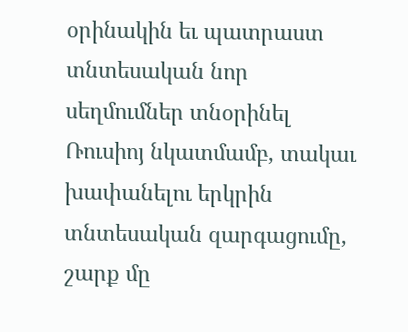օրինակին եւ պատրաստ տնտեսական նոր սեղմումներ տնօրինել Ռուսիոյ նկատմամբ, տակաւ խափանելու երկրին տնտեսական զարգացումը, շարք մը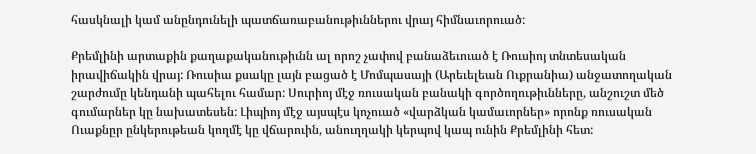հասկնալի կամ անընդունելի պատճառաբանութիւններու վրայ հիմնաւորուած:

Քրեմլինի արտաքին քաղաքականութիւնն ալ որոշ չափով բանաձեւուած է Ռուսիոյ տնտեսական իրավիճակին վրայ: Ռուսիա քսակը լայն բացած է Մոմպասայի (Արեւելեան Ուքրանիա) անջատողական շարժումը կենդանի պահելու համար: Սուրիոյ մէջ ռուսական բանակի գործողութիւնները, անշուշտ մեծ գումարներ կը նախատեսեն: Լիպիոյ մէջ այսպէս կոչուած «վարձկան կամաւորներ» որոնք ռուսական Ուաքնըր ընկերութեան կողմէ կը վճարուին, անուղղակի կերպով կապ ունին Քրեմլինի հետ: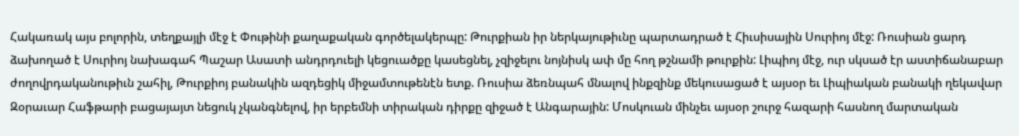Հակառակ այս բոլորին, տեղքայլի մէջ է Փութինի քաղաքական գործելակերպը: Թուրքիան իր ներկայութիւնը պարտադրած է Հիւսիսային Սուրիոյ մէջ: Ռուսիան ցարդ ձախողած է Սուրիոյ նախագահ Պաշար Ասատի անդրդուելի կեցուածքը կասեցնել, չզիջելու նոյնիսկ ափ մը հող թշնամի թուրքին: Լիպիոյ մէջ, ուր սկսած էր աստիճանաբար ժողովրդականութիւն շահիլ, Թուրքիոյ բանակին ազդեցիկ միջամտութենէն ետք. Ռուսիա ձեռնպահ մնալով ինքզինք մեկուսացած է այսօր եւ Լիպիական բանակի ղեկավար Զօրաւար Հաֆթարի բացայայտ նեցուկ չկանգնելով, իր երբեմնի տիրական դիրքը զիջած է Անգարային: Մոսկուան մինչեւ այսօր շուրջ հազարի հասնող մարտական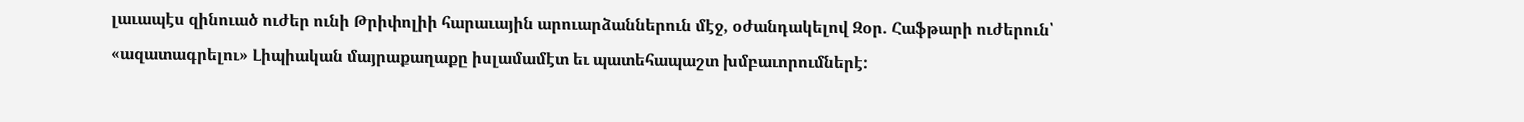լաւապէս զինուած ուժեր ունի Թրիփոլիի հարաւային արուարձաններուն մէջ, օժանդակելով Զօր. Հաֆթարի ուժերուն՝ «ազատագրելու» Լիպիական մայրաքաղաքը իսլամամէտ եւ պատեհապաշտ խմբաւորումներէ: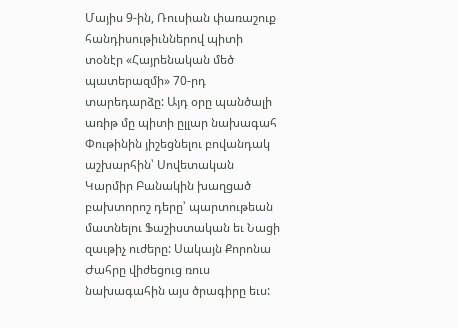Մայիս 9-ին, Ռուսիան փառաշուք հանդիսութիւններով պիտի տօնէր «Հայրենական մեծ պատերազմի» 70-րդ տարեդարձը: Այդ օրը պանծալի առիթ մը պիտի ըլլար նախագահ Փութինին յիշեցնելու բովանդակ աշխարհին՝ Սովետական Կարմիր Բանակին խաղցած բախտորոշ դերը՝ պարտութեան մատնելու Ֆաշիստական եւ Նացի զաւթիչ ուժերը: Սակայն Քորոնա Ժահրը վիժեցուց ռուս նախագահին այս ծրագիրը եւս: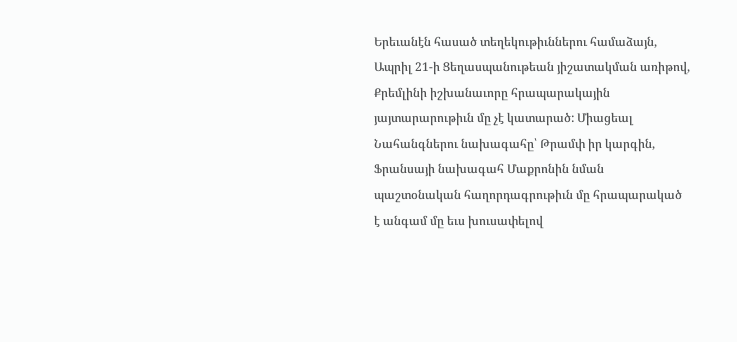Երեւանէն հասած տեղեկութիւններու համաձայն, Ապրիլ 21-ի Ցեղասպանութեան յիշատակման առիթով, Քրեմլինի իշխանաւորը հրապարակային յայտարարութիւն մը չէ կատարած: Միացեալ Նահանգներու նախագահը՝ Թրամփ իր կարգին, Ֆրանսայի նախագահ Մաքրոնին նման պաշտօնական հաղորդագրութիւն մը հրապարակած է անգամ մը եւս խուսափելով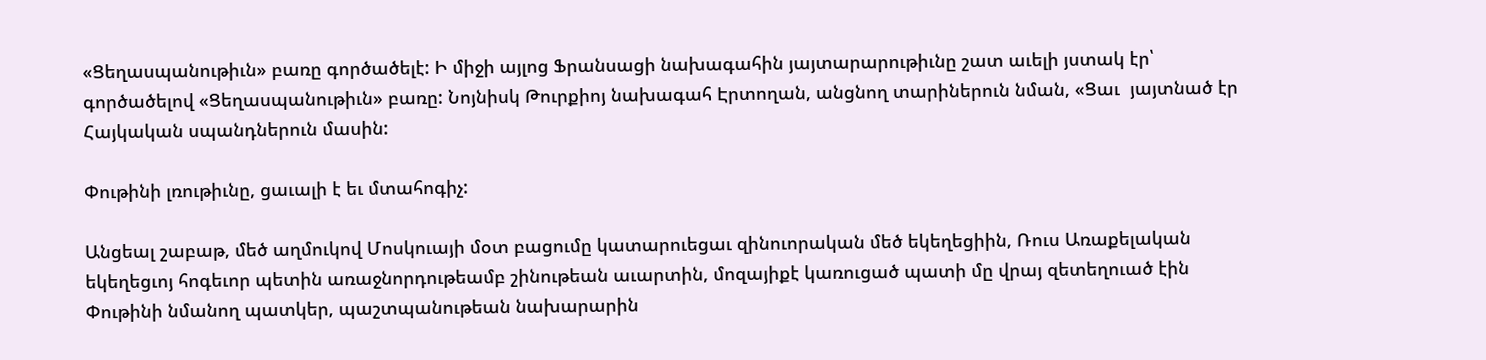«Ցեղասպանութիւն» բառը գործածելէ: Ի միջի այլոց Ֆրանսացի նախագահին յայտարարութիւնը շատ աւելի յստակ էր՝ գործածելով «Ցեղասպանութիւն» բառը: Նոյնիսկ Թուրքիոյ նախագահ Էրտողան, անցնող տարիներուն նման, «Ցաւ  յայտնած էր Հայկական սպանդներուն մասին:

Փութինի լռութիւնը, ցաւալի է եւ մտահոգիչ:

Անցեալ շաբաթ, մեծ աղմուկով Մոսկուայի մօտ բացումը կատարուեցաւ զինուորական մեծ եկեղեցիին, Ռուս Առաքելական եկեղեցւոյ հոգեւոր պետին առաջնորդութեամբ շինութեան աւարտին, մոզայիքէ կառուցած պատի մը վրայ զետեղուած էին Փութինի նմանող պատկեր, պաշտպանութեան նախարարին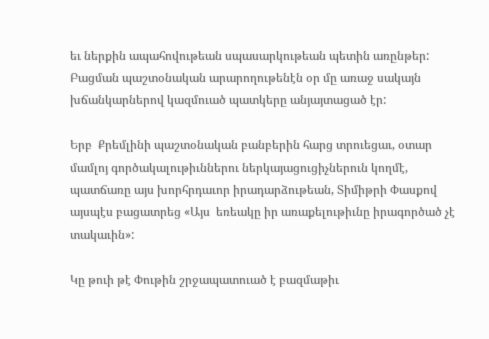եւ ներքին ապահովութեան սպասարկութեան պետին առընթեր: Բացման պաշտօնական արարողութենէն օր մը առաջ սակայն խճանկարներով կազմուած պատկերը անյայտացած էր:

Երբ  Քրեմլինի պաշտօնական բանբերին հարց տրուեցաւ, օտար մամլոյ գործակալութիւններու ներկայացուցիչներուն կողմէ, պատճառը այս խորհրդաւոր իրադարձութեան, Տիմիթրի Փասքով այսպէս բացատրեց «Այս  եռեակը իր առաքելութիւնը իրագործած չէ տակաւին»:

Կը թուի թէ Փութին շրջապատուած է բազմաթիւ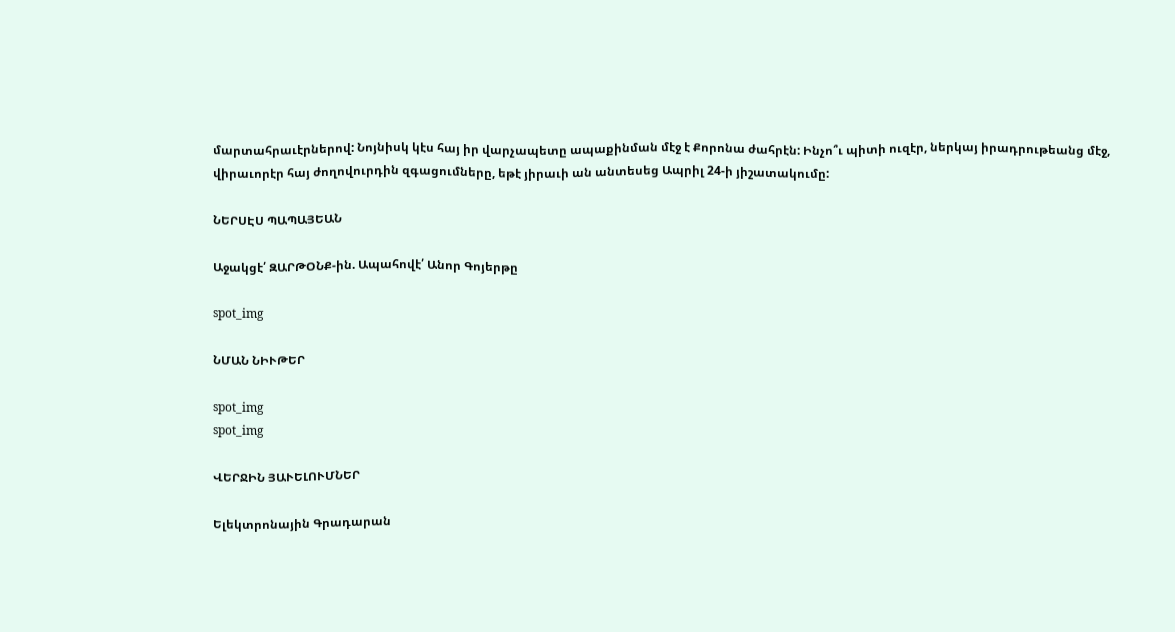մարտահրաւէրներով: Նոյնիսկ կէս հայ իր վարչապետը ապաքինման մէջ է Քորոնա ժահրէն: Ինչո՞ւ պիտի ուզէր, ներկայ իրադրութեանց մէջ, վիրաւորէր հայ ժողովուրդին զգացումները, եթէ յիրաւի ան անտեսեց Ապրիլ 24-ի յիշատակումը:

ՆԵՐՍԷՍ ՊԱՊԱՅԵԱՆ

Աջակցէ՛ ԶԱՐԹՕՆՔ-ին. Ապահովէ՛ Անոր Գոյերթը

spot_img

ՆՄԱՆ ՆԻՒԹԵՐ

spot_img
spot_img

ՎԵՐՋԻՆ ՅԱՒԵԼՈՒՄՆԵՐ

Ելեկտրոնային Գրադարան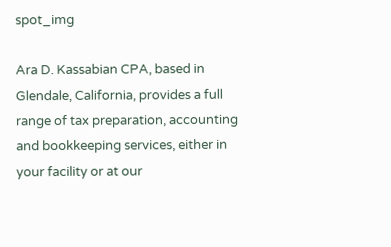spot_img

Ara D. Kassabian CPA, based in Glendale, California, provides a full range of tax preparation, accounting and bookkeeping services, either in your facility or at our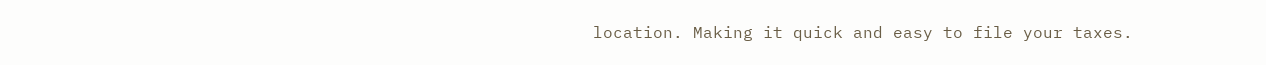location. Making it quick and easy to file your taxes.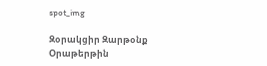spot_img

Զօրակցիր Զարթօնք Օրաթերթին